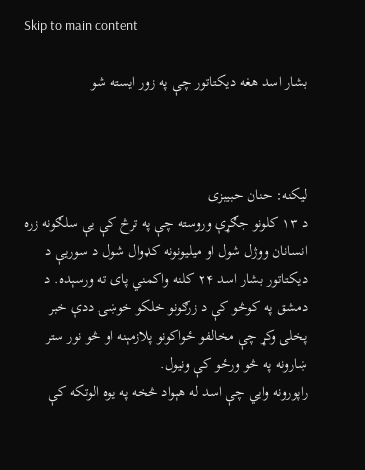Skip to main content

بشار اسد هغه دیکتاتور چې په زور ایسته شو



لیکنه: حنان حبیبزی
د ۱۳ کلونو جګړې وروسته چې په ترڅ کې یې سلګونه زره انسانان ووژل شول او میلیونونه کډوال شول د سوریې د دیکتاتور بشار اسد ۲۴ کلنه واکمني پای ته ورسېده. د دمشق په کوڅو کې د زرګونو خلکو خوښۍ ددې خبر پخلی وکړ چې مخالفو ځواکونو پلازمېنه او څو نور ستر ښارونه په څو ورځو کې ونیول.
راپورونه وايي چې اسد له هېواد څخه په یوه الوتکه کې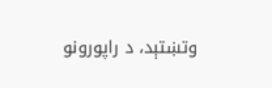وتښتېد، د راپورونو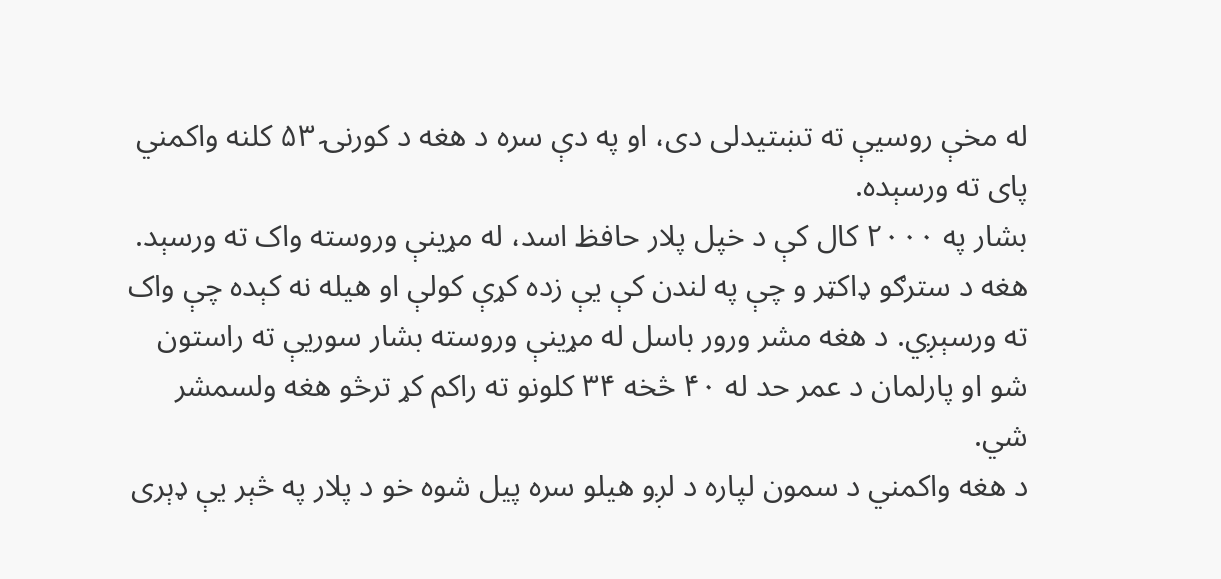له مخې روسیې ته تښتیدلی دی، او په دې سره د هغه د کورنۍ ۵۳ کلنه واکمني پای ته ورسېده.
بشار په ۲۰۰۰ کال کې د خپل پلار حافظ اسد، له مړینې وروسته واک ته ورسېد. هغه د سترګو ډاکټر و چې په لندن کې یې زده کړې کولې او هیله نه کېده چې واک ته ورسېږي. د هغه مشر ورور باسل له مړینې وروسته بشار سوریې ته راستون شو او پارلمان د عمر حد له ۴۰ څخه ۳۴ کلونو ته راکم کړ ترڅو هغه ولسمشر شي.
د هغه واکمني د سمون لپاره د لږو هیلو سره پیل شوه خو د پلار په څېر یې ډېری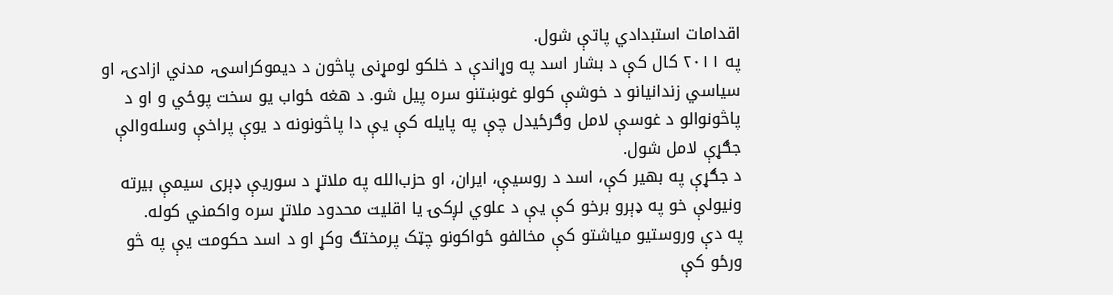اقدامات استبدادي پاتې شول.
په ۲۰۱۱ کال کې د بشار اسد په وړاندې د خلکو لومړنی پاڅون د دیموکراسۍ، مدني ازادۍ، او سیاسي زندانیانو د خوشې کولو غوښتنو سره پیل شو. د هغه ځواب یو سخت پوځي و او د پاڅونوالو د غوسې لامل وګرځیدل چې په پایله کې یې دا پاڅونونه د یوې پراخې وسله‌والې جګړې لامل شول.
د جګړې په بهیر کې، اسد د روسیې، ایران، او حزب‌الله په ملاتړ د سوریې ډېری سیمې بیرته ونیولې خو په ډېرو برخو کې یې د علوي لږکۍ یا اقلیت محدود ملاتړ سره واکمني کوله.
په دې وروستیو میاشتو کې مخالفو ځواکونو چټک پرمختګ وکړ او د اسد حکومت یې په څو ورځو کې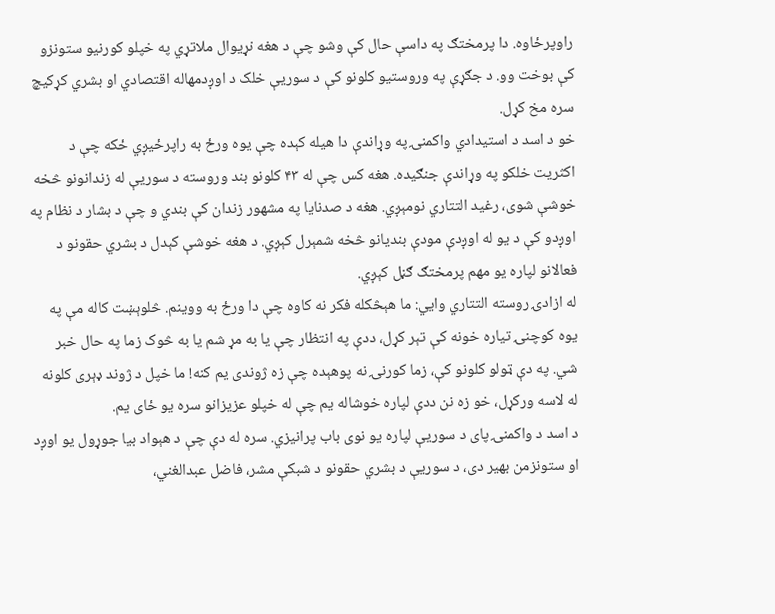راوپرځاوه. دا پرمختګ په داسې حال کې وشو چې د هغه نړیوال ملاتړي په خپلو کورنیو ستونزو کې بوخت وو. د جګړې په وروستیو کلونو کې د سوریې خلک د اوږدمهاله اقتصادي او بشري کړکیچ سره مخ کړل.
خو د اسد د استیدادي واکمنۍ په وړاندې دا هیله کېده چې یوه ورځ به راپرځیږي ځکه چې د اکثریت خلکو په وړاندې جنګیده. هغه کس چې له ۴۳ کلونو بند وروسته د سوریې له زندانونو څخه خوشې شوی، رغید التتاري نومېږي. هغه د صدنایا په مشهور زندان کې بندي و چې د بشار د نظام په اوږدو کې د یو له اوږدې مودې بنديانو څخه شمېرل کېږي. د هغه خوشې کېدل د بشري حقونو د فعالانو لپاره یو مهم پرمختګ ګڼل کېږي.
له ازادۍ روسته التتاري وايي: ما هېڅکله فکر نه کاوه چې دا ورځ به ووینم. څلوېښت کاله مې په یوه کوچنۍ تیاره خونه کې تېر کړل، ددې په انتظار چې یا به مړ شم یا به څوک زما په حال خبر شي. په دې ټولو کلونو کې، زما کورنۍ نه پوهېده چې زه ژوندی یم کنه! ما خپل د ژوند ډېری کلونه له لاسه ورکړل، خو زه نن ددې لپاره خوشاله یم چې له خپلو عزیزانو سره یو ځای یم.
د اسد د واکمنۍ پای د سوریې لپاره یو نوی باب پرانیزي. سره له دې چې د هېواد بیا جوړول یو اوږد او ستونزمن بهیر دی، د سوریې د بشري حقونو د شبکې مشر، فاضل عبدالغني،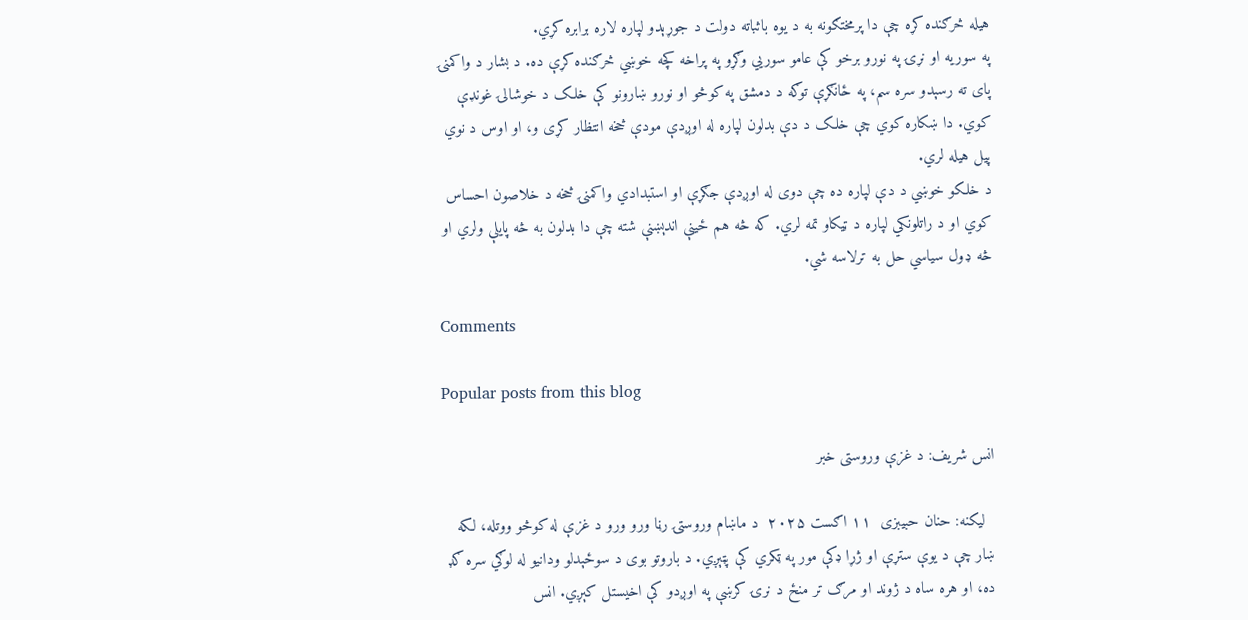هیله څرګنده کړه چې دا پرمختګونه به د یوه باثباته دولت د جوړېدو لپاره لاره برابره کړي.
په سوریه او نړۍ په نورو برخو کې عامو سوریي وګړو په پراخه کچه خوښي څرګنده کړې ده. د بشار د واکمنۍ پای ته رسېدو سره سم، په ځانګړې توګه د دمشق په کوڅو او نورو ښارونو کې خلک د خوشالۍ غونډې کوي. دا ښکاره کوي چې خلک د دې بدلون لپاره له اوږدې مودې څخه انتظار کړی و، او اوس د نوي پیل هیله لري.
د خلکو خوښي د دې لپاره ده چې دوی له اوږدې جګړې او استبدادي واکمنۍ څخه د خلاصون احساس کوي او د راتلونکي لپاره د ټیکاو تمه لري. که څه هم ځینې اندېښنې شته چې دا بدلون به څه پایلې ولري او څه ډول سیاسي حل به ترلاسه شي.

Comments

Popular posts from this blog

انس شریف: د غزې وروستی خبر

  لیکنه: حنان حبیبزی  ۱۱ اګست ۲۰۲۵  د ماښام وروستۍ رڼا ورو ورو د غزې له کوڅو ووتله، لکه ښار چې د یوې ستړې او ژړا ډکې مور په ټکري کې پټېږي. د باروتو بوی د سوځېدلو ودانیو له لوګي سره ګډ ده، او هره ساه د ژوند او مرګ تر منځ د نرۍ کرښې په اوږدو کې اخیستل کېږي. انس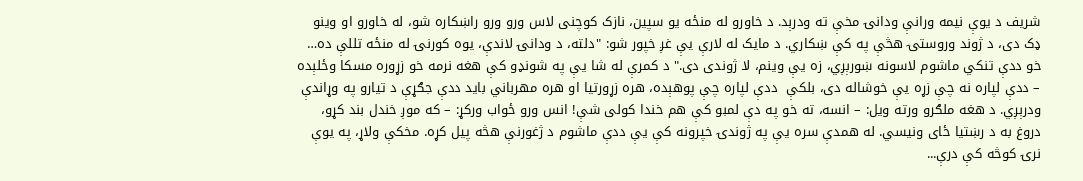شریف د یوې نیمه ورانې ودانۍ مخې ته ودرېد. د خاورو له منځه یو سپین، نازک کوچنی لاس ورو ورو راښکاره شو، له خاورو او وینو ډک دی، د ژوند وروستۍ هڅې په کې ښکاري. د مایک له لارې یې غږ خپور شو: "دلته، د ودانۍ لاندې، یوه کورنۍ له منځه تللې ده… خو ددې تنکي ماشوم لاسونه ښورېږي، زه یې وینم، لا ژوندی دی." د کمرې له شا یې په شونډو کې هغه نرمه خو زړوره مسکا وځلېده – ددې لپاره نه چې زړه یې خوشاله دی، بلکې  ددې لپاره چې پوهېده، هره زړورتیا او هره مهرباني باید ددې جګړې د تیارو په وړاندې ودرېږي. د هغه ملګرو ورته ویل: – انسه، ته خو په دې لمبو کې هم خندا کولی شې! انس ورو ځواب ورکړ: – که موږ خندل بند کړو، دروغ به د رښتیا ځای ونیسي. له همدې سره یې په ژوندۍ خپرونه کې یې ددې ماشوم د ژغورنې هڅه پیل کړه. مخکې ولاړ، په یوې نرۍ کوڅه کې درې...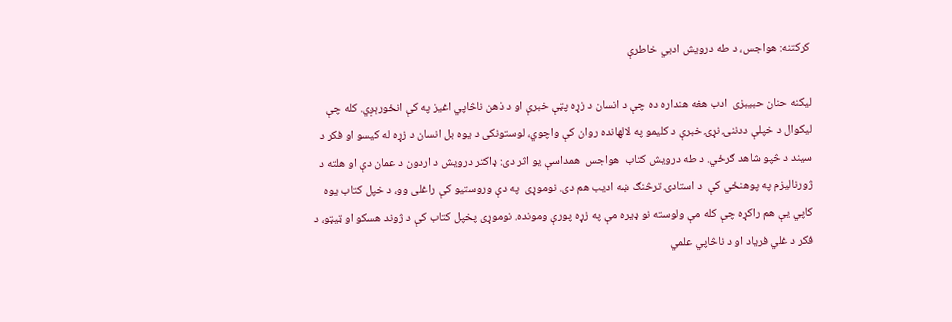کرکتنه: هواجس، د طه درویش ادبي خاطرې

لیکنه حنان حبیبزی  ادب هغه هنداره ده چې د انسان د زړه پټې خبرې او د ذهن ناڅاپي اغیز په کې انځورېږي. کله چې لیکوال د خپلې ددننۍ نړۍ خبرې د کلیمو په لالهانده روان کې واچوي، لوستونکی د یوه بل انسان د زړه له کیسو او فکر د سیند د څپو شاهد ګرځي. د طه درویش کتاب  هواجس  همداسې یو اثر دی: ډاکتر درویش د اردون د عمان دې او هلته د ژورنالیزم په پوهنځي کې  د استادۍ ترڅنګ ښه ادیب هم دی. نوموړی  په دې وروستیو کې راغلی وو، د خپل کتاب یوه کاپي يې هم راکړه چې کله مې ولوسته نو ډيره مې په زړه پورې ومونده. نوموړی پخپل کتاب کې د ژوند هسکو او ټیټو، د فکر د غلي فریاد او د ناڅاپي علمي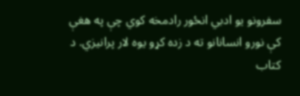سفرونو یو ادبي انځور رادمخه کوي چې په هغې کې نورو انسانانو ته د زده کړو یوه لار پرانیزي. د کتاب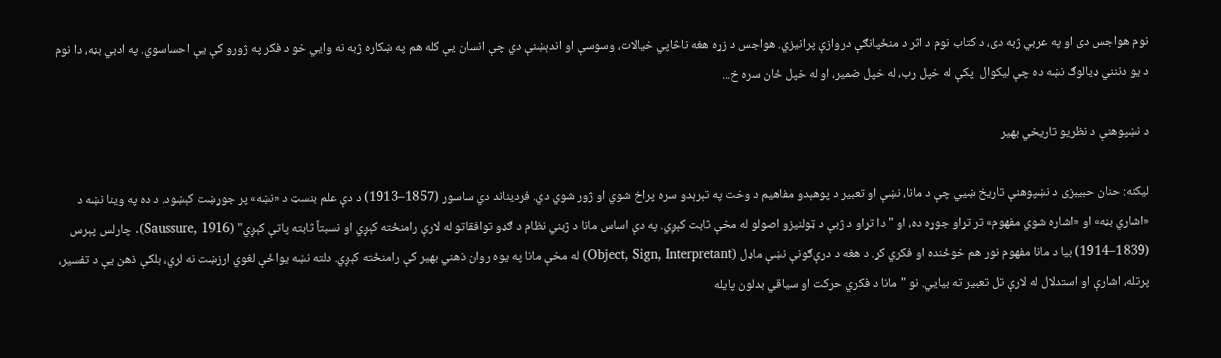نوم هواجس دی او په عربي ژبه دی، د کتاب نوم د اثر د منځپانګې دروازې پرانیزي. هواجس د زړه هغه ناڅاپي خيالات، وسوسې او اندېښنې دي چې انسان یې کله هم په ښکاره ژبه نه وایي خو د فکر په ژورو کې یې احساسوي. په ادبي بڼه، دا نوم د یو دننني ډیالوګ نښه ده چې لیکوال  پکې له خپل رب، له خپل ضمیر، او له خپل ځان سره خ...

د نښپوهنې د نظريو تاريخي بهير

لیکنه: حنان حبیبزی د نښپوهنې تاريخ ښيي چې د مانا، نښې او تعبیر د پوهېدو مفاهيم د وخت په تېرېدو سره پراخ شوي او ژور شوي دي. فرديناند دي ساسور (1857–1913) د دې علم بنسټ د «نښه» پر جوړښت کېښود. د ده په وینا نښه د «اشاري بڼه» او «اشاره شوي مفهوم» تر تړاو جوړه ده، او "دا تړاو د ژبې د ټولنیزو اصولو له مخې ثابت کېږي. په دې اساس مانا د ژبني نظام د ګډو توافقاتو له لارې رامنځته کېږي او نسبتاً ثابته پاتې کېږي" (Saussure, 1916). چارلس پېرس (1839–1914) بيا د مانا مفهوم نور هم خوځنده او فکري کړ. د هغه د درې‌ګونې نښې ماډل (Object, Sign, Interpretant) له مخې مانا په یوه روان ذهني بهیر کې رامنځته کېږي. دلته نښه یواځې لغوي ارزښت نه لري، بلکې ذهن یې د تفسیر، پرتله، اشارې او استدلال له لارې تل تعبیر ته بیايي. نو "مانا د فکري حرکت او سیاقي بدلون پایله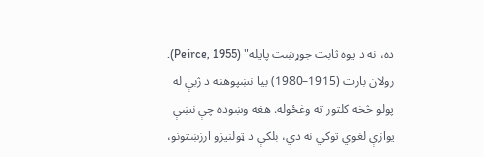ده، نه د یوه ثابت جوړښت پایله" (Peirce, 1955). رولان بارت (1915–1980) بیا نښپوهنه د ژبې له پولو څخه کلتور ته وغځوله. هغه وښوده چې نښې یوازې لغوي توکي نه دي، بلکې د ټولنیزو ارزښتونو،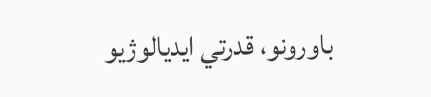باورونو، قدرتي ایدیالوژیو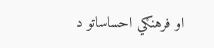او فرهنګي احساساتو د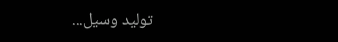تولید وسیل...